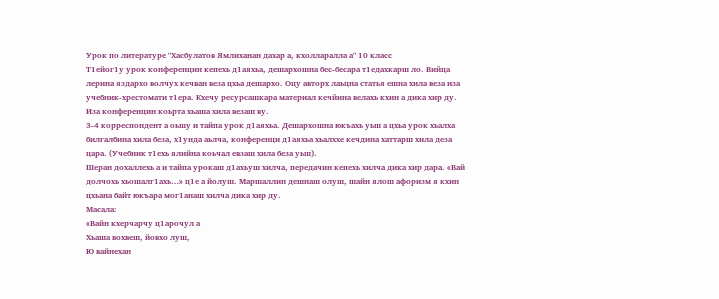Урок по литературе "Хасбулатов Ямлиханан дахар а, кхолларалла а" 10 класс
Т1ейог1у урок конференцин кепехь д1аяхьа, дешархошна бес-бесара т1едахкарш ло. Вийца лерина яздархо волчух кечван веза цхьа дешархо. Оцу авторх лаьцна статья ешна хила веза иза учебник-хрестомати т1ера. Кхечу ресурсашкара материал кечйина велахь кхин а дика хир ду. Иза конференцин коьрта хьаша хила везаш ву.
3-4 корреспондент а оьшу и тайпа урок д1аяхьа. Дешархошна юкъахь уьш а цхьа урок хьалха билгалбина хила беза, х1унда аьлча, конференци д1аяхьа хьалххе кечдина хаттарш хила деза цара. (Учебник т1ехь ялийна коьчал евзаш хила беза уьш).
Шеран дохаллехь а и тайпа урокаш д1ахьуш хилча, передачин кепехь хилча дика хир дара. «Вай долчохь хьошалг1ахь…» ц1е а йолуш. Маршаллин дешнаш олуш, шайн ялош афоризм я кхин цхьана байт юкъара мог1анаш хилча дика хир ду.
Масала:
«Вайн кхерчарчу ц1арочул а
Хьаша вохвеш, йовхо луш,
Ю вайнехан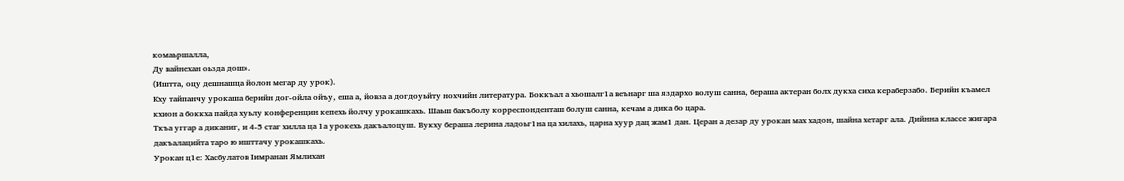комаьршалла,
Ду вайнехан оьзда дош».
(Иштта, оцу дешнашца йолон мегар ду урок).
Кху тайпанчу урокаша берийн дог-ойла ойъу, еша а, йовза а догдоуьйту нохчийн литература. Боккъал а хьошалг1а веънарг ша яздархо волуш санна, бераша актеран болх дукха сиха кераберзабо. Берийн къамел кхион а боккха пайда хуьлу конференцин кепехь йолчу урокашкахь. Шаьш бакъболу корреспонденташ болуш санна, кечам а дика бо цара.
Ткъа уггар а диканиг, и 4-5 стаг хилла ца 1а урокехь дакъалоцуш. Вукху бераша лерина ладоьг1на ца хилахь, царна хуур дац жам1 дан. Церан а дезар ду урокан мах хадон, шайна хетарг ала. Дийнна классе жигара дакъалацийта таро ю ишттачу урокашкахь.
Урокан ц1е: Хасбулатов Iимранан Ямлихан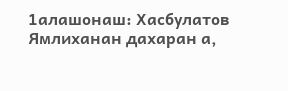1алашонаш: Хасбулатов Ямлиханан дахаран а,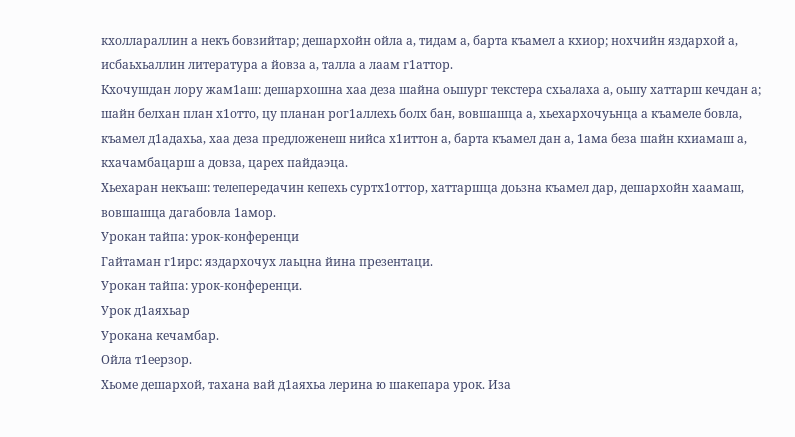кхоллараллин а некъ бовзийтар; дешархойн ойла а, тидам а, барта къамел а кхиор; нохчийн яздархой а, исбаьхьаллин литература а йовза а, талла а лаам г1аттор.
Кхочушдан лору жам1аш: дешархошна хаа деза шайна оьшург текстера схьалаха а, оьшу хаттарш кечдан а; шайн белхан план х1отто, цу планан рог1аллехь болх бан, вовшашца а, хьехархочуьнца а къамеле бовла, къамел д1адахьа, хаа деза предложенеш нийса х1иттон а, барта къамел дан а, 1ама беза шайн кхиамаш а, кхачамбацарш а довза, царех пайдаэца.
Хьехаран некъаш: телепередачин кепехь суртх1оттор, хаттаршца доьзна къамел дар, дешархойн хаамаш, вовшашца дагабовла 1амор.
Урокан тайпа: урок-конференци
Гайтаман г1ирс: яздархочух лаьцна йина презентаци.
Урокан тайпа: урок-конференци.
Урок д1аяхьар
Урокана кечамбар.
Ойла т1еерзор.
Хьоме дешархой, тахана вай д1аяхьа лерина ю шакепара урок. Иза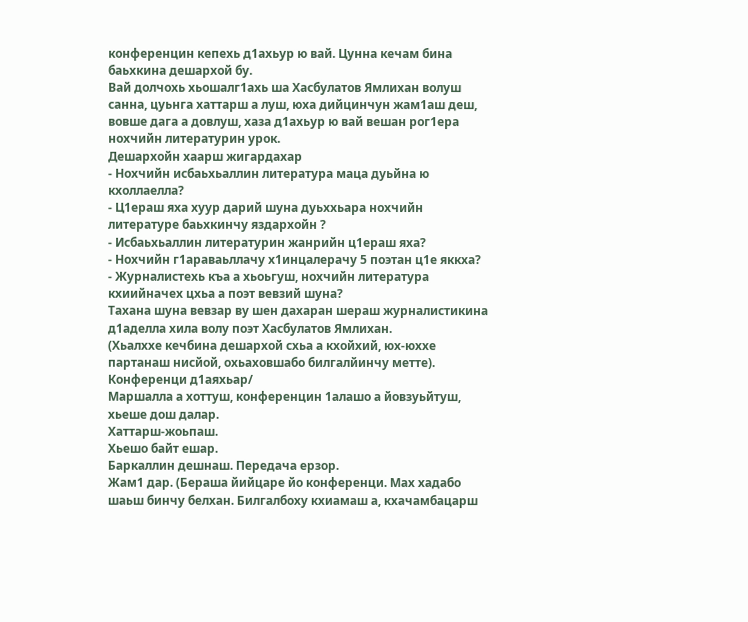конференцин кепехь д1ахьур ю вай. Цунна кечам бина баьхкина дешархой бу.
Вай долчохь хьошалг1ахь ша Хасбулатов Ямлихан волуш санна, цуьнга хаттарш а луш, юха дийцинчун жам1аш деш, вовше дага а довлуш, хаза д1ахьур ю вай вешан рог1ера нохчийн литературин урок.
Дешархойн хаарш жигардахар
- Нохчийн исбаьхьаллин литература маца дуьйна ю кхоллаелла?
- Ц1ераш яха хуур дарий шуна дуьххьара нохчийн литературе баьхкинчу яздархойн ?
- Исбаьхьаллин литературин жанрийн ц1ераш яха?
- Нохчийн г1араваьллачу х1инцалерачу 5 поэтан ц1е яккха?
- Журналистехь къа а хьоьгуш, нохчийн литература кхиийначех цхьа а поэт вевзий шуна?
Тахана шуна вевзар ву шен дахаран шераш журналистикина д1аделла хила волу поэт Хасбулатов Ямлихан.
(Хьалххе кечбина дешархой схьа а кхойхий, юх-юххе партанаш нисйой, охьаховшабо билгалйинчу метте).
Конференци д1аяхьар/
Маршалла а хоттуш, конференцин 1алашо а йовзуьйтуш, хьеше дош далар.
Хаттарш-жоьпаш.
Хьешо байт ешар.
Баркаллин дешнаш. Передача ерзор.
Жам1 дар. (Бераша йийцаре йо конференци. Мах хадабо шаьш бинчу белхан. Билгалбоху кхиамаш а, кхачамбацарш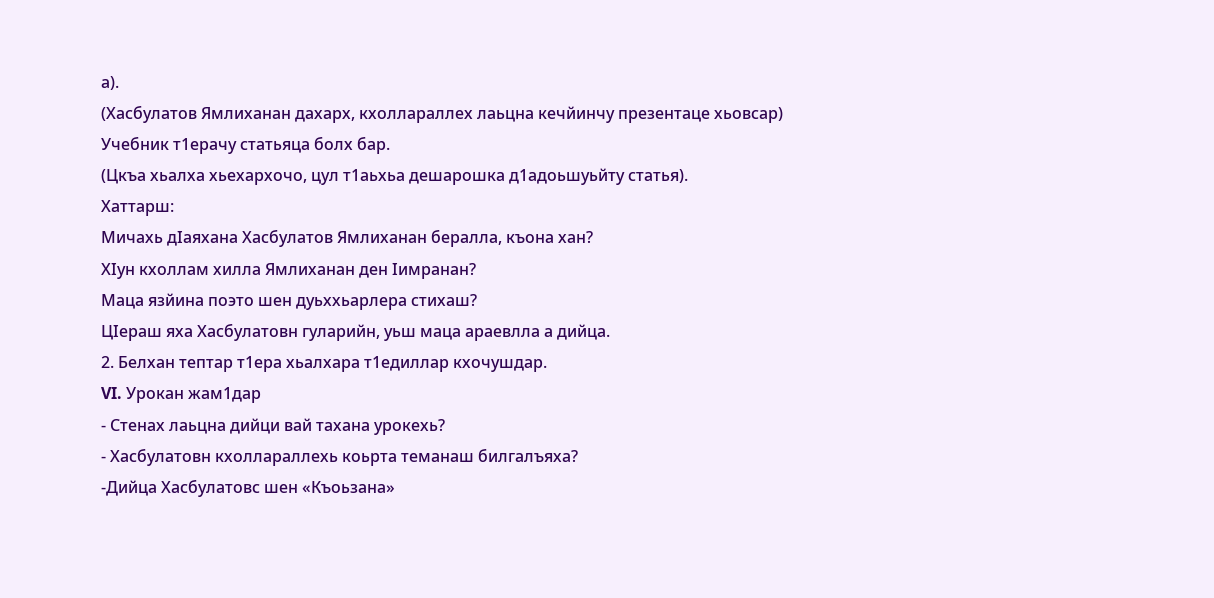а).
(Хасбулатов Ямлиханан дахарх, кхоллараллех лаьцна кечйинчу презентаце хьовсар)
Учебник т1ерачу статьяца болх бар.
(Цкъа хьалха хьехархочо, цул т1аьхьа дешарошка д1адоьшуьйту статья).
Хаттарш:
Мичахь дIаяхана Хасбулатов Ямлиханан бералла, къона хан?
ХIун кхоллам хилла Ямлиханан ден Iимранан?
Маца язйина поэто шен дуьххьарлера стихаш?
ЦIераш яха Хасбулатовн гуларийн, уьш маца араевлла а дийца.
2. Белхан тептар т1ера хьалхара т1едиллар кхочушдар.
VI. Урокан жам1дар
- Стенах лаьцна дийци вай тахана урокехь?
- Хасбулатовн кхоллараллехь коьрта теманаш билгалъяха?
-Дийца Хасбулатовс шен «Къоьзана»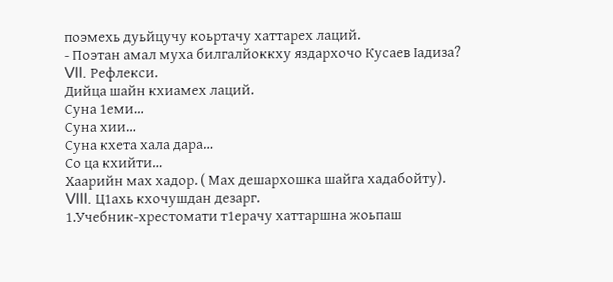поэмехь дуьйцучу коьртачу хаттарех лаций.
- Поэтан амал муха билгалйоккху яздархочо Кусаев Iадиза?
VII. Рефлекси.
Дийца шайн кхиамех лаций.
Суна 1еми…
Суна хии…
Суна кхета хала дара…
Со ца кхийти…
Хаарийн мах хадор. ( Мах дешархошка шайга хадабойту).
VIII. Ц1ахь кхочушдан дезарг.
1.Учебник-хрестомати т1ерачу хаттаршна жоьпаш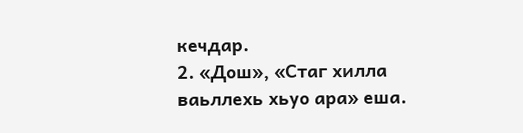кечдар.
2. «Дош», «Стаг хилла ваьллехь хьуо ара» еша.